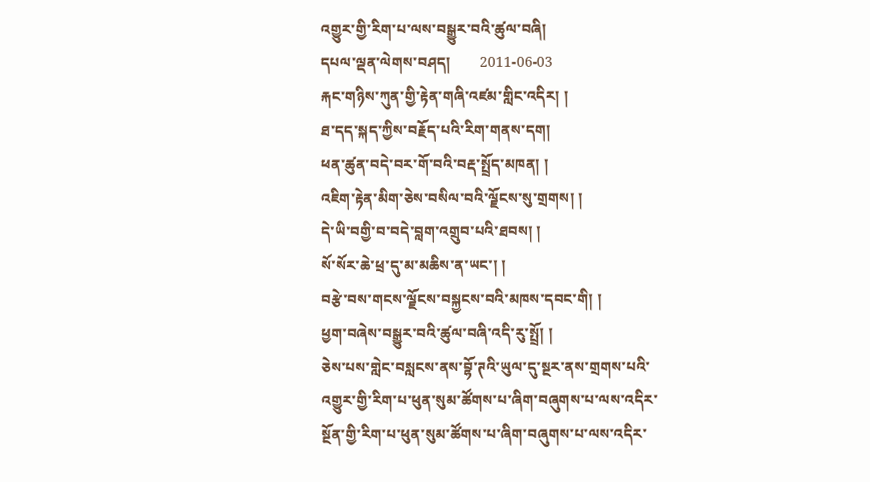འགྱུར་གྱི་རིག་པ་ལས་བསྒྱུར་བའི་ཚུལ་བཞི།
དཔལ་ལྡན་ལེགས་བཤད།        2011-06-03
རྐང་གཉིས་ཀུན་གྱི་རྟེན་གཞི་འཛམ་གླིང་འདིར། །
ཐ་དད་སྐད་ཀྱིས་བརྗོད་པའི་རིག་གནས་དག།
ཕན་ཚུན་བདེ་བར་གོ་བའི་བརྡ་སྤྲོད་མཁན། །
འཇིག་རྟེན་མིག་ཅེས་བསིལ་བའི་ལྗོངས་སུ་གྲགས། །
དེ་ཡི་བགྱི་བ་བདེ་བླག་འགྲུབ་པའི་ཐབས། །
སོ་སོར་ཆེ་ཕྲ་དུ་མ་མཆིས་ན་ཡང་། །
བརྩེ་བས་གངས་ལྗོངས་བསྐྱངས་བའི་མཁས་དབང་གི། །
ཕྱག་བཞེས་བསྒྱུར་བའི་ཚུལ་བཞི་འདི་རུ་སྤྲོ། །
ཅེས་པས་གླེང་བསླངས་ནས་བྷོ་ཊའི་ཡུལ་དུ་སྔར་ནས་གྲགས་པའི་འགྱུར་གྱི་རིག་པ་ཕུན་སུམ་ཚོགས་པ་ཞིག་བཞུགས་པ་ལས་འདིར་སྔོན་གྱི་རིག་པ་ཕུན་སུམ་ཚོགས་པ་ཞིག་བཞུགས་པ་ལས་འདིར་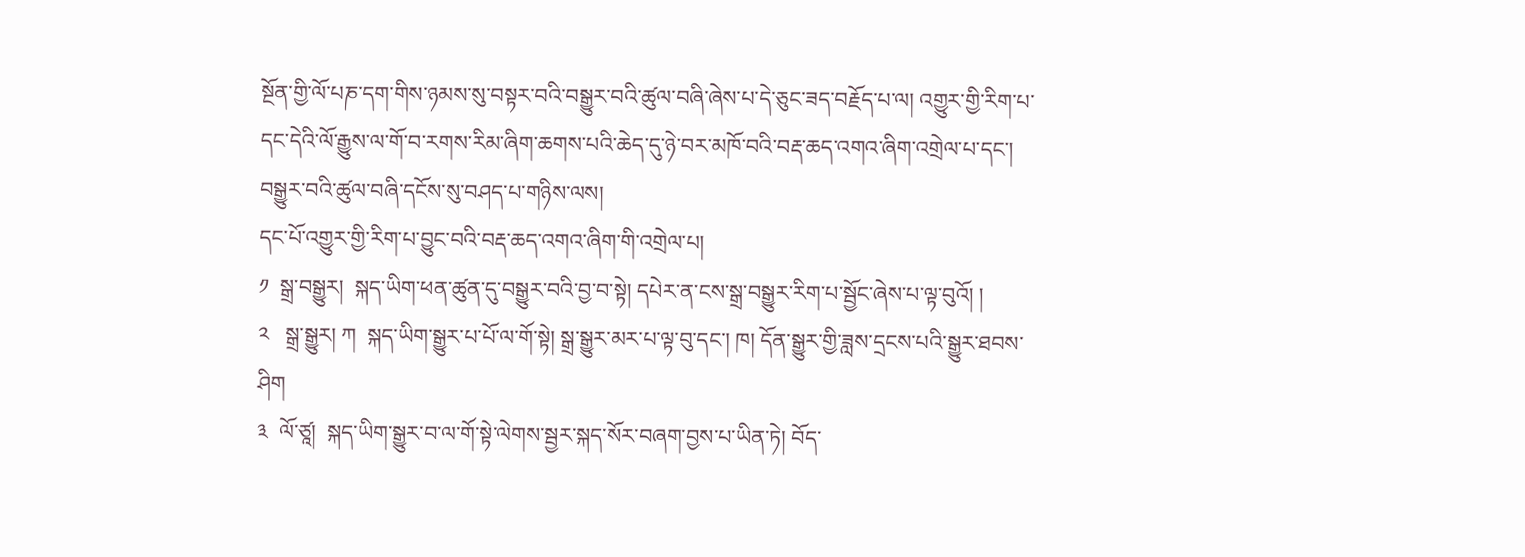སྔོན་གྱི་ལོ་པཎ་དག་གིས་ཉམས་སུ་བསྟར་བའི་བསྒྱུར་བའི་ཚུལ་བཞི་ཞེས་པ་དེ་ཅུང་ཟད་བརྗོད་པ་ལ། འགྱུར་གྱི་རིག་པ་དང་དེའི་ལོ་རྒྱུས་ལ་གོ་བ་རགས་རིམ་ཞིག་ཆགས་པའི་ཆེད་དུ་ཉེ་བར་མཁོ་བའི་བརྡ་ཆད་འགའ་ཞིག་འགྲེལ་པ་དང་། བསྒྱུར་བའི་ཚུལ་བཞི་དངོས་སུ་བཤད་པ་གཉིས་ལས།
དང་པོ་འགྱུར་གྱི་རིག་པ་བྱུང་བའི་བརྡ་ཆད་འགའ་ཞིག་གི་འགྲེལ་པ།
༡  སྒྲ་བསྒྱུར།  སྐད་ཡིག་ཕན་ཚུན་དུ་བསྒྱུར་བའི་བྱ་བ་སྟེ། དཔེར་ན་ངས་སྒྲ་བསྒྱུར་རིག་པ་སྦྱོང་ཞེས་པ་ལྟ་བུའོ། །
༢   སྒྲ་སྒྱུར། ཀ  སྐད་ཡིག་སྒྱུར་པ་པོ་ལ་གོ་སྟེ། སྒྲ་སྒྱུར་མར་པ་ལྟ་བུ་དང་། ཁ། དོན་སྒྱུར་གྱི་ཟླས་དྲངས་པའི་སྒྱུར་ཐབས་ཤིག
༣  ལོ་ཙཱ།  སྐད་ཡིག་སྒྱུར་བ་ལ་གོ་སྟེ་ལེགས་སྦྱར་སྐད་སོར་བཞག་བྱས་པ་ཡིན་ཏེ། བོད་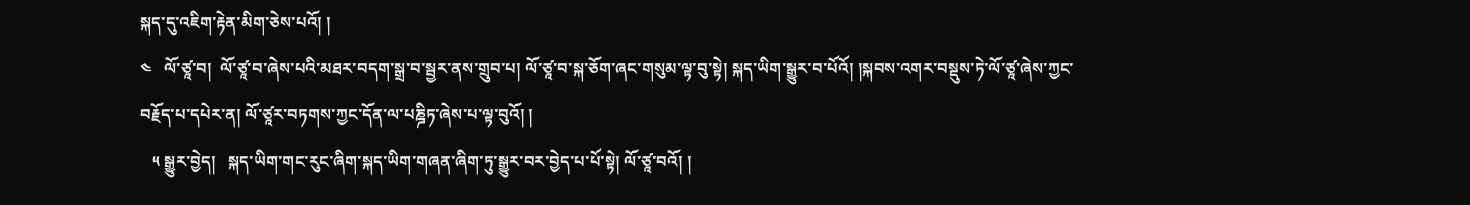སྐད་དུ་འཇིག་རྟེན་མིག་ཅེས་པའོ། །
༤   ལོ་ཙཱ་བ།  ལོ་ཙཱ་བ་ཞེས་པའི་མཐར་བདག་སྒྲ་བ་སྦྱར་ནས་གྲུབ་པ། ལོ་ཙཱ་བ་སྐ་ཅོག་ཞང་གསུམ་ལྟ་བུ་སྟེ། སྐད་ཡིག་སྒྱུར་བ་པོའོ། །སྐབས་འགར་བསྡུས་ཏེ་ལོ་ཙཱ་ཞེས་ཀྱང་བརྗོད་པ་དཔེར་ན། ལོ་ཙཱར་བཏགས་ཀྱང་དོན་ལ་པཎྜིཏ་ཞེས་པ་ལྟ་བུའོ། །
   ༥ སྒྱུར་བྱེད།   སྐད་ཡིག་གང་རུང་ཞིག་སྐད་ཡིག་གཞན་ཞིག་ཏུ་སྒྱུར་བར་བྱེད་པ་པོ་སྟེ། ལོ་ཙཱ་བའོ། །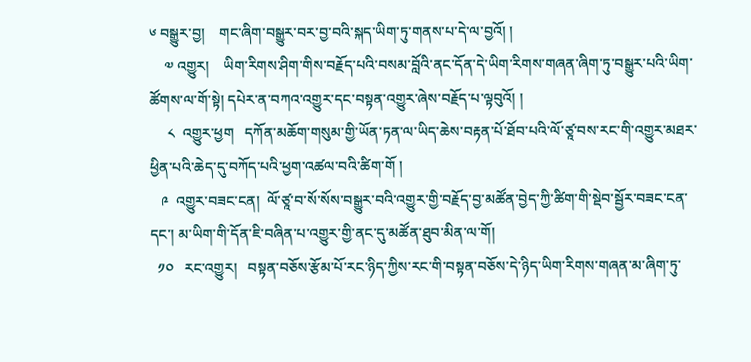༦ བསྒྱུར་བྱ།    གང་ཞིག་བསྒྱུར་བར་བྱ་བའི་སྐད་ཡིག་ཏུ་གནས་པ་དེ་ལ་བྱའོ། །
    ༧ འགྱུར།    ཡིག་རིགས་ཤིག་གིས་བརྗོད་པའི་བསམ་བློའི་ནང་དོན་དེ་ཡིག་རིགས་གཞན་ཞིག་ཏུ་བསྒྱུར་པའི་ཡིག་ཚོགས་ལ་གོ་སྟེ། དཔེར་ན་བཀའ་འགྱུར་དང་བསྟན་འགྱུར་ཞེས་བརྗོད་པ་ལྟབུའོ། །
     ༨  འགྱུར་ཕྱག   དཀོན་མཆོག་གསུམ་གྱི་ཡོན་ཏན་ལ་ཡིད་ཆེས་བརྟན་པོ་ཐོབ་པའི་ལོ་ཙཱ་བས་རང་གི་འགྱུར་མཐར་ཕྱིན་པའི་ཆེད་དུ་བཀོད་པའི་ཕྱག་འཚལ་བའི་ཚིག་གོ །
   ༩  འགྱུར་བཟང་ངན།  ལོ་ཙཱ་བ་སོ་སོས་བསྒྱུར་བའི་འགྱུར་གྱི་བརྗོད་བྱ་མཚོན་བྱེད་ཀྱི་ཚིག་གི་སྡེབ་སྦྱོར་བཟང་ངན་དང་། མ་ཡིག་གི་དོན་ཇི་བཞིན་པ་འགྱུར་གྱི་ནང་དུ་མཚོན་ཐུབ་མིན་ལ་གོ།
  ༡༠   རང་འགྱུར།   བསྟན་བཅོས་རྩོམ་པོ་རང་ཉིད་ཀྱིས་རང་གི་བསྟན་བཅོས་དེ་ཉིད་ཡིག་རིགས་གཞན་མ་ཞིག་ཏུ་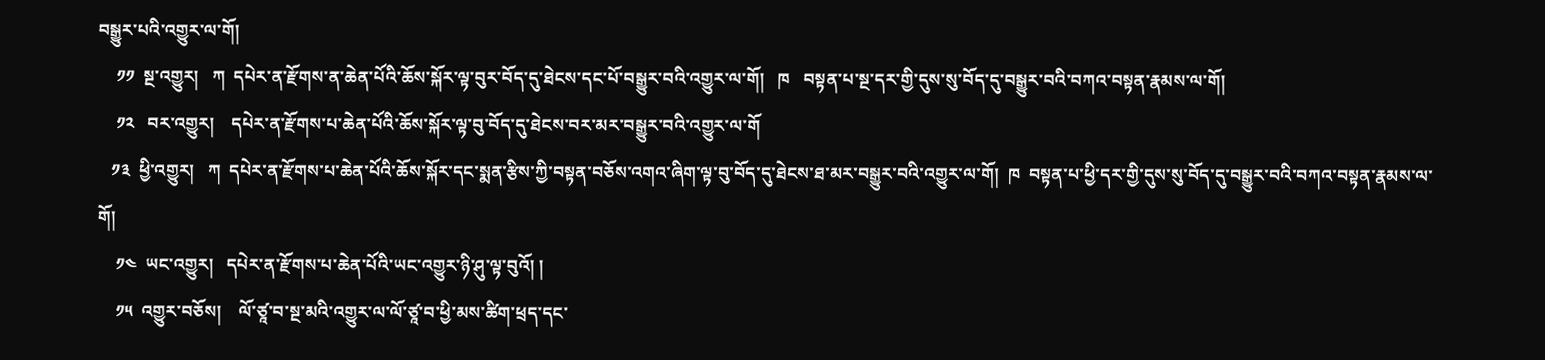བསྒྱུར་པའི་འགྱུར་ལ་གོ།
    ༡༡  སྔ་འགྱུར།   ཀ  དཔེར་ན་རྫོགས་ན་ཆེན་པོའི་ཆོས་སྐོར་ལྟ་བུར་བོད་དུ་ཐེངས་དང་པོ་བསྒྱུར་བའི་འགྱུར་ལ་གོ།   ཁ   བསྟན་པ་སྔ་དར་གྱི་དུས་སུ་བོད་དུ་བསྒྱུར་བའི་བཀའ་བསྟན་རྣམས་ལ་གོ།
    ༡༢   བར་འགྱུར།    དཔེར་ན་རྫོགས་པ་ཆེན་པོའི་ཆོས་སྐོར་ལྟ་བུ་བོད་དུ་ཐེངས་བར་མར་བསྒྱུར་བའི་འགྱུར་ལ་གོ
   ༡༣  ཕྱི་འགྱུར།   ཀ  དཔེར་ན་རྫོགས་པ་ཆེན་པོའི་ཆོས་སྐོར་དང་སྨན་རྩིས་ཀྱི་བསྟན་བཅོས་འགའ་ཞིག་ལྟ་བུ་བོད་དུ་ཐེངས་ཐ་མར་བསྒྱུར་བའི་འགྱུར་ལ་གོ།  ཁ  བསྟན་པ་ཕྱི་དར་གྱི་དུས་སུ་བོད་དུ་བསྒྱུར་བའི་བཀའ་བསྟན་རྣམས་ལ་གོ།
    ༡༤  ཡང་འགྱུར།   དཔེར་ན་རྫོགས་པ་ཆེན་པོའི་ཡང་འགྱུར་ཉི་ཤུ་ལྟ་བུའོ། །
    ༡༥  འགྱུར་བཅོས།    ལོ་ཙཱ་བ་སྔ་མའི་འགྱུར་ལ་ལོ་ཙཱ་བ་ཕྱི་མས་ཚིག་ཕྲད་དང་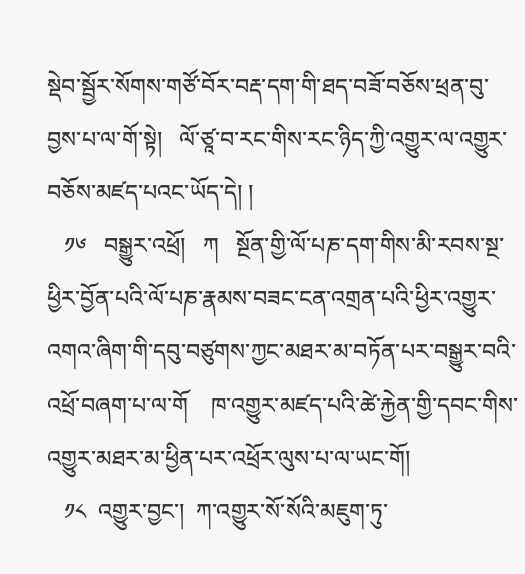སྡེབ་སྦྱོར་སོགས་གཙོ་བོར་བརྡ་དག་གི་ཐད་བཟོ་བཅོས་ཕྲན་བུ་བྱས་པ་ལ་གོ་སྟེ།   ལོ་ཙཱ་བ་རང་གིས་རང་ཉིད་ཀྱི་འགྱུར་ལ་འགྱུར་བཅོས་མཛད་པའང་ཡོད་དེ། །
   ༡༦   བསྒྱུར་འཕྲོ།   ཀ   སྔོན་གྱི་ལོ་པཎ་དག་གིས་མི་རབས་སྔ་ཕྱིར་བྱོན་པའི་ལོ་པཎ་རྣམས་བཟང་ངན་འགྲན་པའི་ཕྱིར་འགྱུར་འགའ་ཞིག་གི་དབུ་བཙུགས་ཀྱང་མཐར་མ་བཏོན་པར་བསྒྱུར་བའི་འཕྲོ་བཞག་པ་ལ་གོ    ཁ་འགྱུར་མཛད་པའི་ཚེ་རྐྱེན་གྱི་དབང་གིས་འགྱུར་མཐར་མ་ཕྱིན་པར་འཕྲོར་ལུས་པ་ལ་ཡང་གོ།
   ༡༨  འགྱུར་བྱང་།  ཀ་འགྱུར་སོ་སོའི་མཇུག་ཏུ་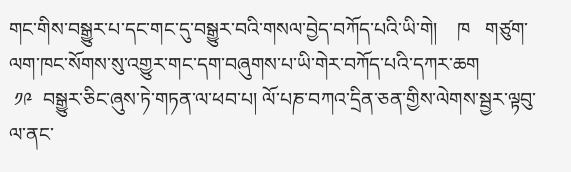གང་གིས་བསྒྱུར་པ་དང་གང་དུ་བསྒྱུར་བའི་གསལ་བྱེད་བཀོད་པའི་ཡི་གེ།    ཁ   གཙུག་ལག་ཁང་སོགས་སུ་འགྱུར་གང་དག་བཞུགས་པ་ཡི་གེར་བཀོད་པའི་དཀར་ཆག
 ༡༩  བསྒྱུར་ཅིང་ཞུས་ཏེ་གཏན་ལ་ཕབ་པ། ལོ་པཎ་བཀའ་དྲིན་ཅན་གྱིས་ལེགས་སྦྱར་ལྟབུ་ལ་ནང་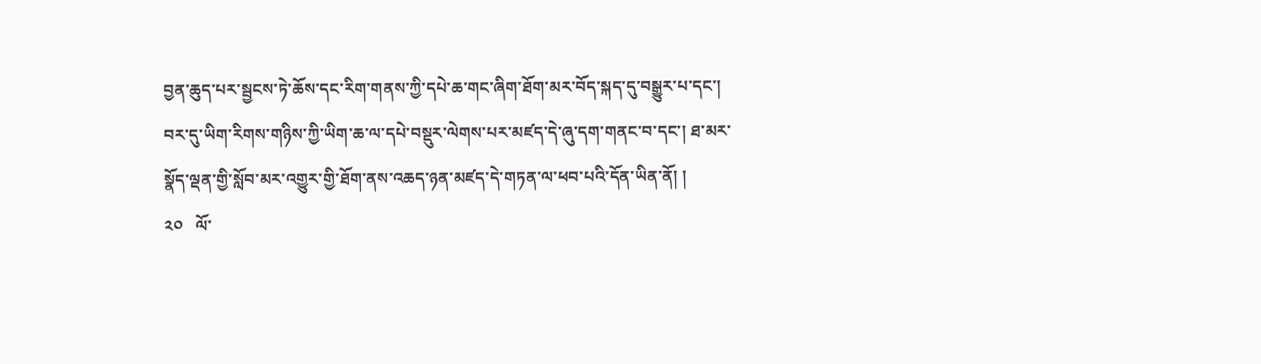བྱན་ཆུད་པར་སྦྱངས་ཏེ་ཆོས་དང་རིག་གནས་ཀྱི་དཔེ་ཆ་གང་ཞིག་ཐོག་མར་བོད་སྐད་དུ་བསྒྱུར་པ་དང་། བར་དུ་ཡིག་རིགས་གཉིས་ཀྱི་ཡིག་ཆ་ལ་དཔེ་བསྡུར་ལེགས་པར་མཛད་དེ་ཞུ་དག་གནང་བ་དང་། ཐ་མར་སྣོད་ལྡན་གྱི་སློབ་མར་འགྱུར་གྱི་ཐོག་ནས་འཆད་ཉན་མཛད་དེ་གཏན་ལ་ཕབ་པའི་དོན་ཡིན་ནོ། །
༢༠   ལོ་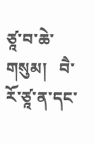ཙཱ་བ་ཆེ་གསུམ།   བཻ་རོ་ཙཱ་ན་དང་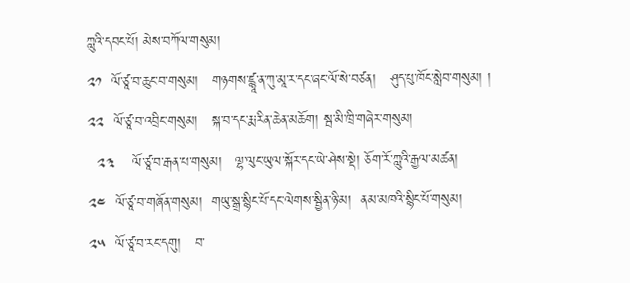ཀླུའི་དབང་པོ། མེས་བཀོལ་གསུམ།
༢༡  ལོ་ཙཱ་བ་ཆུང་བ་གསུམ།   གཉགས་ཛྙཱ་ན་ཀུ་མཱ་ར་དང་ཞང་ལོ་སེ་བཙན།   ཤུད་པུ་ཁོང་སླེབ་གསུམ། །
༢༢  ལོ་ཙཱ་བ་འབྲིང་གསུམ།   སྐ་བ་དང་རྨ་རིན་ཆེན་མཆོག། སྦ་མི་ཁྲི་གཞེར་གསུམ།
  ༢༣    ལོ་ཙཱ་བ་རྒན་པ་གསུམ།   ལྷ་ལུང་ཡུལ་སྐོར་དང་ཡེ་ཤེས་སྡེ། ཅོག་རོ་ཀླུའི་རྒྱལ་མཚན།
༢༤  ལོ་ཙཱ་བ་གཞོན་གསུམ།  གཡུ་སྒྲ་སྙིང་པོ་དང་ལེགས་སྦྱིན་ཉི་མ།  ནམ་མཁའི་སྙིང་པོ་གསུམ།
༢༥  ལོ་ཙཱ་བ་རང་དགུ།   བ་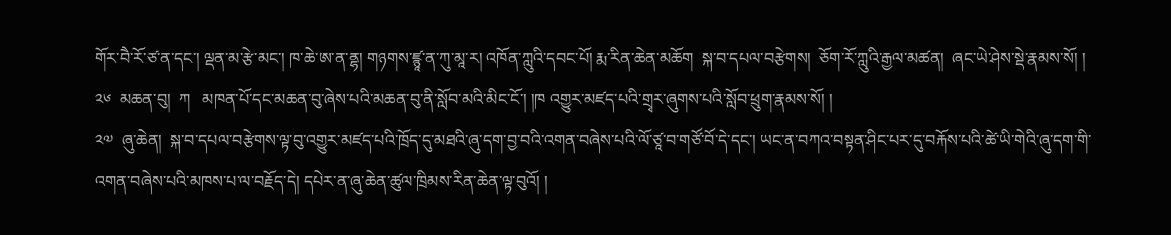གོར་བཻ་རོ་ཙ་ན་དང་། ལྡན་མ་རྩེ་མང་། ཁ་ཆེ་ཨ་ན་ནྷ། གཉགས་ཛྙཱ་ན་ཀུ་མཱ་ར། འཁོན་ཀླུའི་དབང་པོ། རྨ་རིན་ཆེན་མཆོག  སྐ་བ་དཔལ་བརྩེགས།  ཅོག་རོ་ཀླུའི་རྒྱལ་མཚན།  ཞང་ཡེ་ཤེས་སྡེ་རྣམས་སོ། །
༢༦  མཆན་བུ།  ཀ   མཁན་པོ་དང་མཆན་བུ་ཞེས་པའི་མཆན་བུ་ནི་སློབ་མའི་མིང་ངོ་། །ཁ འགྱུར་མཛད་པའི་གྲྭར་ཞུགས་པའི་སློབ་ཕྲུག་རྣམས་སོ། །
༢༧  ཞུ་ཆེན།  སྐ་བ་དཔལ་བརྩེགས་ལྟ་བུ་འགྱུར་མཛད་པའི་ཁྲོད་དུ་མཐའི་ཞུ་དག་བྱ་བའི་འགན་བཞེས་པའི་ལོ་ཙཱ་བ་གཙོ་བོ་དེ་དང་། ཡང་ན་བཀའ་བསྟན་ཤིང་པར་དུ་བརྐོས་པའི་ཚེ་ཡི་གེའི་ཞུ་དག་གི་འགན་བཞེས་པའི་མཁས་པ་ལ་བརྗོད་དེ། དཔེར་ན་ཞུ་ཆེན་ཚུལ་ཁྲིམས་རིན་ཆེན་ལྟ་བུའོ། །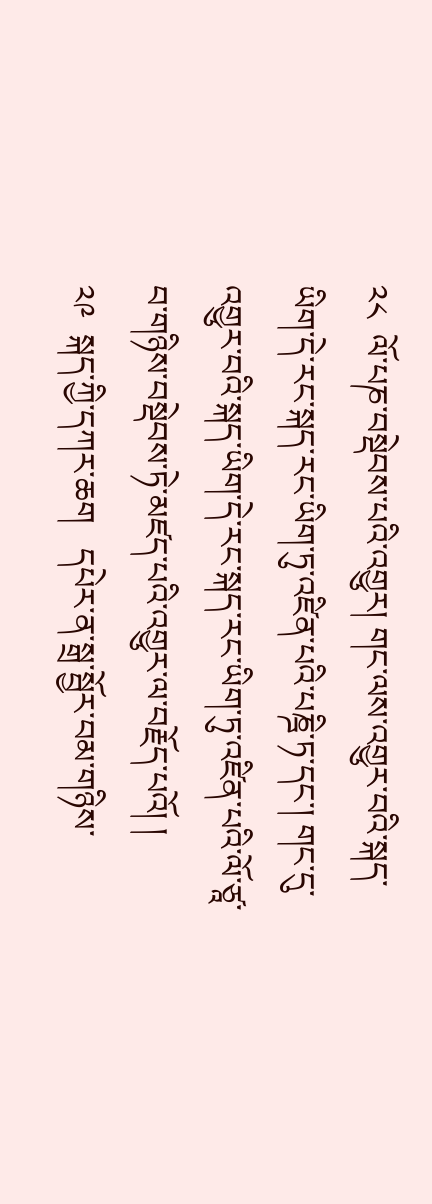༢༨  ལོ་པཎ་བསྡེབས་པའི་འགྱུར། གང་ལས་འགྱུར་བའི་སྐད་ཡིག་དེ་རང་སྐད་རང་ཡིག་ཏུ་འཛིན་པའི་པཎྜི་ཏ་དང་། གང་དུ་འགྱུར་བའི་སྐད་ཡིག་དེ་རང་སྐད་རང་ཡིག་ཏུ་འཛིན་པའི་ལོ་ཙཱ་བ་གཉིས་བསྡེབས་ཏེ་མཛད་པའི་འགྱུར་ལ་བརྗོད་པའོ། །
༢༩  སྐད་ཀྱི་དཀར་ཆག   དཔེར་ན་སྒྲ་སྦྱོར་བམ་གཉིས་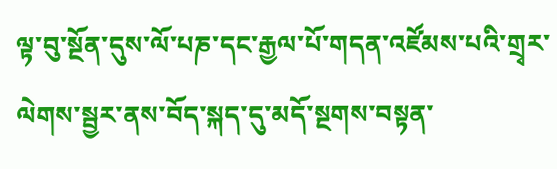ལྟ་བུ་སྔོན་དུས་ལོ་པཎ་དང་རྒྱལ་པོ་གདན་འཛོམས་པའི་གྲྭར་ལེགས་སྦྱར་ནས་བོད་སྐད་དུ་མདོ་སྔགས་བསྟན་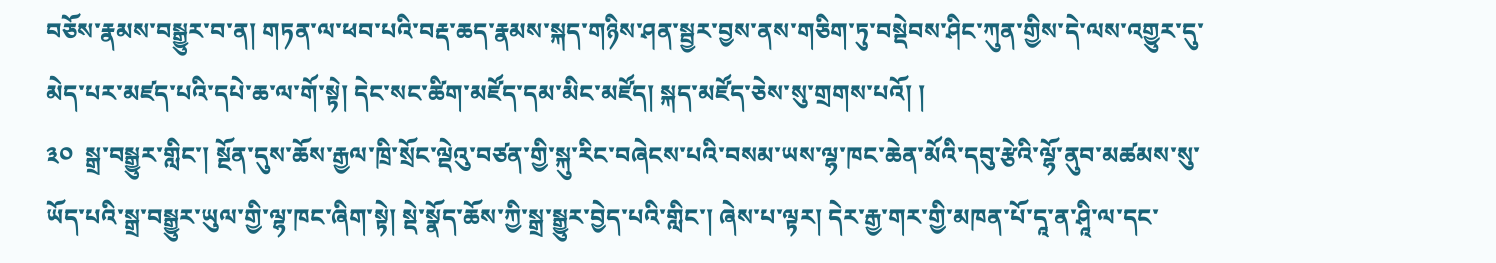བཅོས་རྣམས་བསྒྱུར་བ་ན། གཏན་ལ་ཕབ་པའི་བརྡ་ཆད་རྣམས་སྐད་གཉིས་ཤན་སྦྱར་བྱས་ནས་གཅིག་ཏུ་བསྡེབས་ཤིང་ཀུན་གྱིས་དེ་ལས་འགྱུར་དུ་མེད་པར་མཛད་པའི་དཔེ་ཆ་ལ་གོ་སྟེ། དེང་སང་ཚིག་མཛོད་དམ་མིང་མཛོད། སྐད་མཛོད་ཅེས་སུ་གྲགས་པའོ། །
༣༠  སྒྲ་བསྒྱུར་གླིང་། སྔོན་དུས་ཆོས་རྒྱལ་ཁྲི་སྲོང་ལྡེའུ་བཙན་གྱི་སྐུ་རིང་བཞེངས་པའི་བསམ་ཡས་ལྷ་ཁང་ཆེན་མོའི་དབུ་རྩེའི་ལྷོ་ནུབ་མཚམས་སུ་ཡོད་པའི་སྒྲ་བསྒྱུར་ཡུལ་གྱི་ལྷ་ཁང་ཞིག་སྟེ། སྡེ་སྣོད་ཆོས་ཀྱི་སྒྲ་སྒྱུར་བྱེད་པའི་གླིང་། ཞེས་པ་ལྟར། དེར་རྒྱ་གར་གྱི་མཁན་པོ་དཱ་ན་ཤཱི་ལ་དང་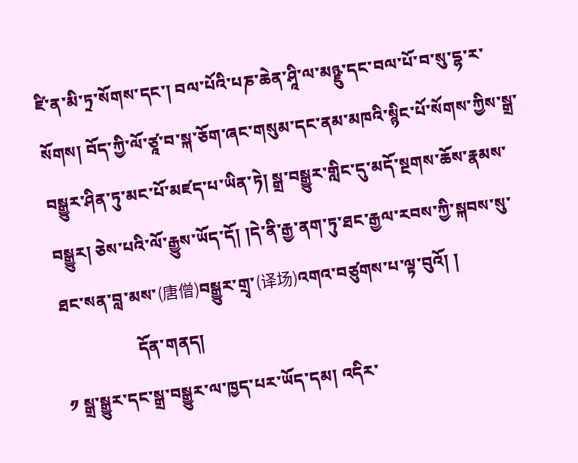ཛི་ན་མི་ཏྲ་སོགས་དང་། བལ་པོའི་པཎ་ཆེན་ཤཱི་ལ་མཉྫུ་དང་བལ་པོ་བ་སུ་དྷ་ར་སོགས། བོད་ཀྱི་ལོ་ཙཱ་བ་སྐ་ཅོག་ཞང་གསུམ་དང་ནམ་མཁའི་སྙིང་པོ་སོགས་ཀྱིས་སྒྲ་བསྒྱུར་ཤིན་ཏུ་མང་པོ་མཛད་པ་ཡིན་ཏེ། སྒྲ་བསྒྱུར་གླིང་དུ་མདོ་སྔགས་ཆོས་རྣམས་བསྒྱུར། ཅེས་པའི་ལོ་རྒྱུས་ཡོད་དོ། །དེ་ནི་རྒྱ་ནག་ཏུ་ཐང་རྒྱལ་རབས་ཀྱི་སྐབས་སུ་ཐང་སན་བླ་མས་(唐僧)བསྒྱུར་གྲྭ་(译场)འགའ་བཙུགས་པ་ལྟ་བུའོ། །
                  དོན་གནད།
༡ སྒྲ་སྒྱུར་དང་སྒྲ་བསྒྱུར་ལ་ཁྱད་པར་ཡོད་དམ། འདིར་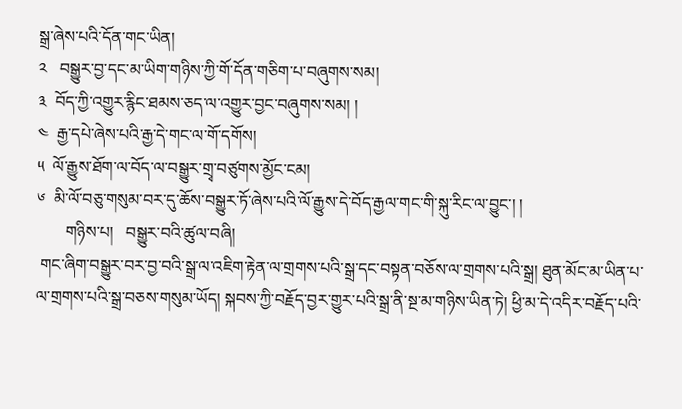སྒྲ་ཞེས་པའི་དོན་གང་ཡིན།
༢   བསྒྱུར་བྱ་དང་མ་ཡིག་གཉིས་ཀྱི་གོ་དོན་གཅིག་པ་བཞུགས་སམ།
༣  བོད་ཀྱི་འགྱུར་རྙིང་ཐམས་ཅད་ལ་འགྱུར་བྱང་བཞུགས་སམ། །
༤  རྒྱ་དཔེ་ཞེས་པའི་རྒྱ་དེ་གང་ལ་གོ་དགོས།
༥  ལོ་རྒྱུས་ཐོག་ལ་བོད་ལ་བསྒྱུར་གྲྭ་བཙུགས་མྱོང་ངམ།
༦  མི་ལོ་བཅུ་གསུམ་བར་དུ་ཆོས་བསྒྱུར་ཏོ་ཞེས་པའི་ལོ་རྒྱུས་དེ་བོད་རྒྱལ་གང་གི་སྐུ་རིང་ལ་བྱུང་། །
       གཉིས་པ།   བསྒྱུར་བའི་ཚུལ་བཞི།
 གང་ཞིག་བསྒྱུར་བར་བྱ་བའི་སྒྲ་ལ་འཇིག་རྟེན་ལ་གྲགས་པའི་སྒྲ་དང་བསྟན་བཅོས་ལ་གྲགས་པའི་སྒྲ། ཐུན་མོང་མ་ཡིན་པ་ལ་གྲགས་པའི་སྒྲ་བཅས་གསུམ་ཡོད། སྐབས་ཀྱི་བརྗོད་བྱར་གྱུར་པའི་སྒྲ་ནི་སྔ་མ་གཉིས་ཡིན་ཏེ། ཕྱི་མ་དེ་འདིར་བརྗོད་པའི་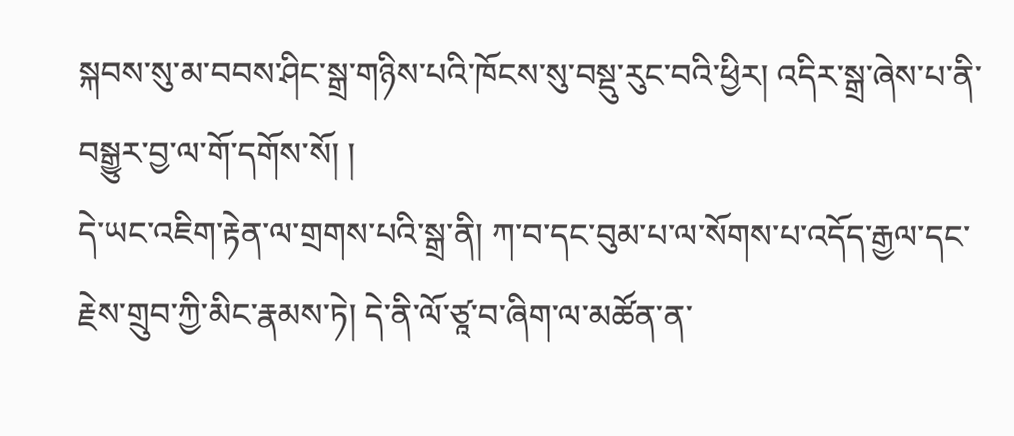སྐབས་སུ་མ་བབས་ཤིང་སྒྲ་གཉིས་པའི་ཁོངས་སུ་བསྡུ་རུང་བའི་ཕྱིར། འདིར་སྒྲ་ཞེས་པ་ནི་བསྒྱུར་བྱ་ལ་གོ་དགོས་སོ། །
དེ་ཡང་འཇིག་རྟེན་ལ་གྲགས་པའི་སྒྲ་ནི། ཀ་བ་དང་བུམ་པ་ལ་སོགས་པ་འདོད་རྒྱལ་དང་རྗེས་གྲུབ་ཀྱི་མིང་རྣམས་ཏེ། དེ་ནི་ལོ་ཙཱ་བ་ཞིག་ལ་མཚོན་ན་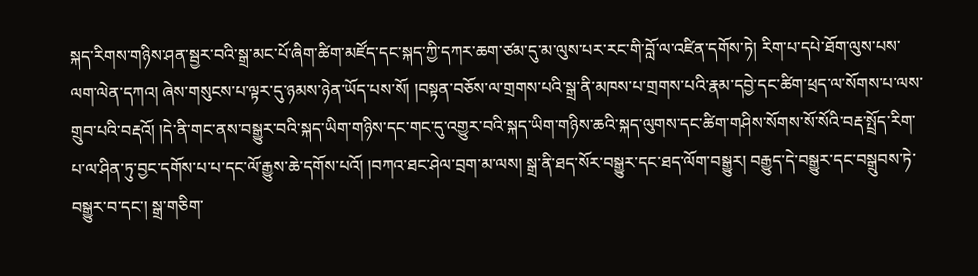སྐད་རིགས་གཉིས་ཤན་སྦྱར་བའི་སྒྲ་མང་པོ་ཞིག་ཚིག་མཛོད་དང་སྐད་ཀྱི་དཀར་ཆག་ཙམ་དུ་མ་ལུས་པར་རང་གི་བློ་ལ་འཛིན་དགོས་ཏེ། རིག་པ་དཔེ་ཐོག་ལུས་པས་ལག་ལེན་དཀའ། ཞེས་གསུངས་པ་ལྟར་དུ་ཉམས་ཉེན་ཡོད་པས་སོ། །བསྟན་བཅོས་ལ་གྲགས་པའི་སྒྲ་ནི་མཁས་པ་གྲགས་པའི་རྣམ་དབྱེ་དང་ཚིག་ཕྲད་ལ་སོགས་པ་ལས་གྲུབ་པའི་བརྡའོ། །དེ་ནི་གང་ནས་བསྒྱུར་བའི་སྐད་ཡིག་གཉིས་དང་གང་དུ་འགྱུར་བའི་སྐད་ཡིག་གཉིས་ཆའི་སྐད་ལུགས་དང་ཚིག་གཤིས་སོགས་སོ་སོའི་བརྡ་སྤྲོད་རིག་པ་ལ་ཤིན་ཏུ་བྱང་དགོས་པ་པ་དང་ལོ་རྒྱུས་ཆེ་དགོས་པའོ། །བཀའ་ཐང་ཤེལ་བྲག་མ་ལས། སྒྲ་ནི་ཐད་སོར་བསྒྱུར་དང་ཐད་ལོག་བསྒྱུར། བརྒྱུད་དེ་བསྒྱུར་དང་བསྒྲུབས་ཏེ་བསྒྱུར་བ་དང་། སྒྲ་གཅིག་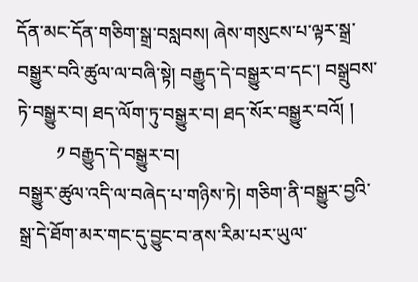དོན་མང་དོན་གཅིག་སྒྲ་བསླབས། ཞེས་གསུངས་པ་ལྟར་སྒྲ་བསྒྱུར་བའི་ཚུལ་ལ་བཞི་སྟེ། བརྒྱུད་དེ་བསྒྱུར་བ་དང་། བསྒྲུབས་ཏེ་བསྒྱུར་བ། ཐད་ལོག་ཏུ་བསྒྱུར་བ། ཐད་སོར་བསྒྱུར་བའོ། །
        ༡ བརྒྱུད་དེ་བསྒྱུར་བ།
བསྒྱུར་ཚུལ་འདི་ལ་བཞེད་པ་གཉིས་ཏེ། གཅིག་ནི་བསྒྱུར་བྱའི་སྒྲ་དེ་ཐོག་མར་གང་དུ་བྱུང་བ་ནས་རིམ་པར་ཡུལ་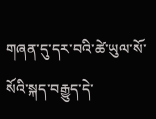གཞན་དུ་དར་བའི་ཚེ་ཡུལ་སོ་སོའི་སྐད་བརྒྱུད་དེ་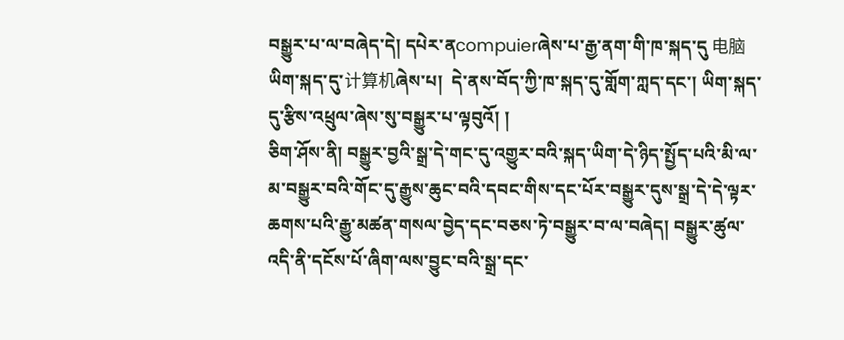བསྒྱུར་པ་ལ་བཞེད་དེ། དཔེར་ནcompuierཞེས་པ་རྒྱ་ནག་གི་ཁ་སྐད་དུ 电脑ཡིག་སྐད་དུ་计算机ཞེས་པ།  དེ་ནས་བོད་ཀྱི་ཁ་སྐད་དུ་གློག་ཀླད་དང་། ཡིག་སྐད་དུ་རྩིས་འཕྲུལ་ཞེས་སུ་བསྒྱུར་པ་ལྟབུའོ། །
ཅིག་ཤོས་ནི། བསྒྱུར་བྱའི་སྒྲ་དེ་གང་དུ་འགྱུར་བའི་སྐད་ཡིག་དེ་ཉིད་སྤྱོད་པའི་མི་ལ་མ་བསྒྱུར་བའི་གོང་དུ་རྒྱུས་ཆུང་བའི་དབང་གིས་དང་པོར་བསྒྱུར་དུས་སྒྲ་དེ་དེ་ལྟར་ཆགས་པའི་རྒྱུ་མཚན་གསལ་བྱེད་དང་བཅས་ཏེ་བསྒྱུར་བ་ལ་བཞེད། བསྒྱུར་ཚུལ་འདི་ནི་དངོས་པོ་ཞིག་ལས་བྱུང་བའི་སྒྲ་དང་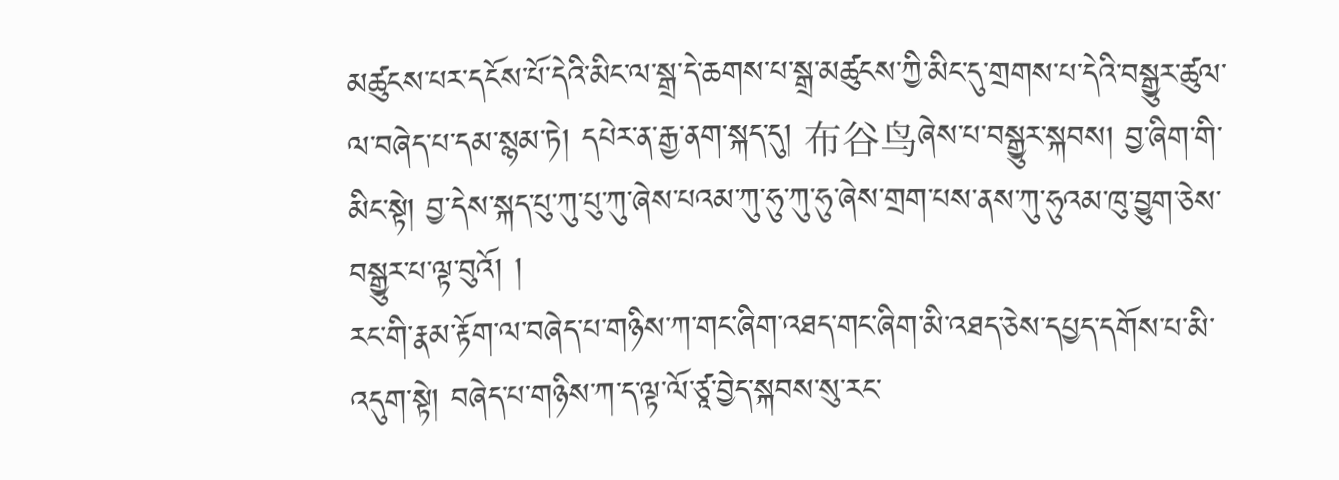མཚུངས་པར་དངོས་པོ་དེའི་མིང་ལ་སྒྲ་དེ་ཆགས་པ་སྒྲ་མཚུངས་ཀྱི་མིང་དུ་གྲགས་པ་དེའི་བསྒྱུར་ཚུལ་ལ་བཞེད་པ་དམ་སྙམ་ཏེ། དཔེར་ན་རྒྱ་ནག་སྐད་དུ། 布谷鸟ཞེས་པ་བསྒྱུར་སྐབས། བྱ་ཞིག་གི་མིང་སྟེ། བྱ་དེས་སྐད་པུ་ཀུ་པུ་ཀུ་ཞེས་པའམ་ཀུ་ཧུ་ཀུ་ཧུ་ཞེས་གྲག་པས་ནས་ཀུ་ཧུའམ་ཁུ་བྱུག་ཅེས་བསྒྱུར་པ་ལྟ་བུའོ། །
རང་གི་རྣམ་རྟོག་ལ་བཞེད་པ་གཉིས་ཀ་གང་ཞིག་འཐད་གང་ཞིག་མི་འཐད་ཅེས་དཔྱད་དགོས་པ་མི་འདུག་སྟེ། བཞེད་པ་གཉིས་ཀ་ད་ལྟ་ལོ་ཙཱ་བྱེད་སྐབས་སུ་རང་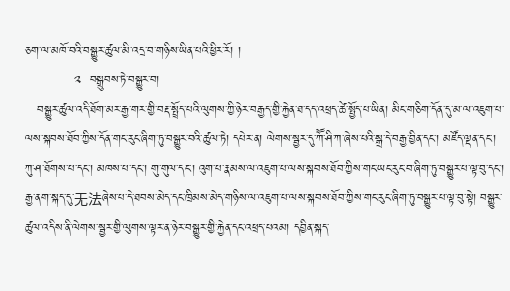ཅག་ལ་མཁོ་བའི་བསྒྱུར་ཚུལ་མི་འདྲ་བ་གཉིས་ཡིན་པའི་ཕྱིར་རོ། །
            ༢  བསྒྲུབས་ཏེ་བསྒྱུར་བ།
   བསྒྱུར་ཚུལ་འདི་ཐོག་མར་རྒྱ་གར་གྱི་བརྡ་སྤྲོད་པའི་ལུགས་ཀྱི་ཉེར་བརྒྱད་གྱི་རྐྱེན་ཐ་དད་འཕྲད་ཚེ་སྤྱོད་པ་ཡིན། མིང་གཅིག་དོན་དུ་མ་ལ་འཇུག་པ་ལས་སྐབས་ཐོབ་ཀྱིས་དོན་གང་རུང་ཞིག་ཏུ་བསྒྱུར་བའི་ཚུལ་ཏེ། དཔེར་ན། ལེགས་སྦྱར་དུ་ཀཽ་ཤི་ཀ་ཞེས་པའི་སྒྲ་དེ་བརྒྱ་བྱིན་དང་། མཛོད་ལྡན་དང་། ཀུ་ཤ་ཐོགས་པ་དང་། མཁས་པ་དང་། གུ་གུལ་དང་། འུག་པ་རྣམས་ལ་འཇུག་པ་ལས་སྐབས་ཐོབ་ཀྱིས་གང་ཡང་རུང་བ་ཞིག་ཏུ་བསྒྱུར་པ་ལྟ་བུ་དང་། རྒྱ་ནག་སྐད་དུ་无法ཞེས་པ་དེ་ཐབས་མེད་དང་ཁྲིམས་མེད་གཉིས་ལ་འཇུག་པ་ལས་སྐབས་ཐོབ་ཀྱིས་གང་རུང་ཞིག་ཏུ་བསྒྱུར་པ་ལྟ་བུ་སྟེ། བསྒྱུར་ཚུལ་འདིས་ནི་ལེགས་སྦྱར་གྱི་ལུགས་ལྟར་ན་ཉེར་བསྒྱུར་གྱི་རྐྱེན་དང་འཕྲད་པའམ། དབྱིན་སྐད་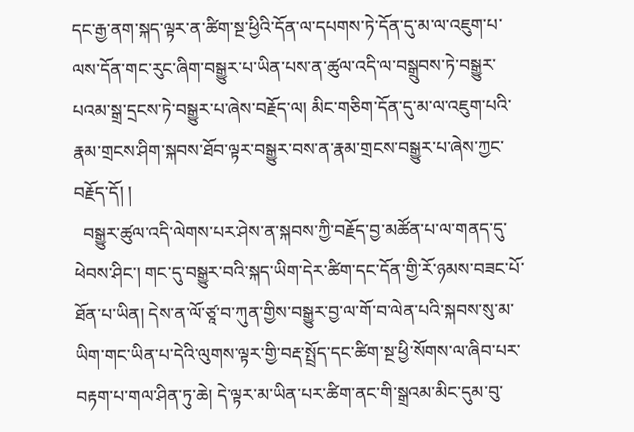དང་རྒྱ་ནག་སྐད་ལྟར་ན་ཚིག་སྔ་ཕྱིའི་དོན་ལ་དཔགས་ཏེ་དོན་དུ་མ་ལ་འཇུག་པ་ལས་དོན་གང་རུང་ཞིག་བསྒྱུར་པ་ཡིན་པས་ན་ཚུལ་འདི་ལ་བསྒྲུབས་ཏེ་བསྒྱུར་པའམ་སྒྲ་དྲངས་ཏེ་བསྒྱུར་པ་ཞེས་བརྗོད་ལ། མིང་གཅིག་དོན་དུ་མ་ལ་འཇུག་པའི་རྣམ་གྲངས་ཤིག་སྐབས་ཐོབ་ལྟར་བསྒྱུར་བས་ན་རྣམ་གྲངས་བསྒྱུར་པ་ཞེས་ཀྱང་བརྗོད་དོ། །
  བསྒྱུར་ཚུལ་འདི་ལེགས་པར་ཤེས་ན་སྐབས་ཀྱི་བརྗོད་བྱ་མཚོན་པ་ལ་གནད་དུ་ཕེབས་ཤིང་། གང་དུ་བསྒྱུར་བའི་སྐད་ཡིག་དེར་ཚིག་དང་དོན་གྱི་རོ་ཉམས་བཟང་པོ་ཐོན་པ་ཡིན། དེས་ན་ལོ་ཙཱ་བ་ཀུན་གྱིས་བསྒྱུར་བྱ་ལ་གོ་བ་ལེན་པའི་སྐབས་སུ་མ་ཡིག་གང་ཡིན་པ་དེའི་ལུགས་ལྟར་གྱི་བརྡ་སྤྲོད་དང་ཚིག་སྔ་ཕྱི་སོགས་ལ་ཞིབ་པར་བརྟག་པ་གལ་ཤིན་ཏུ་ཆེ། དེ་ལྟར་མ་ཡིན་པར་ཚིག་ནང་གི་སྒྲའམ་མིང་དུམ་བུ་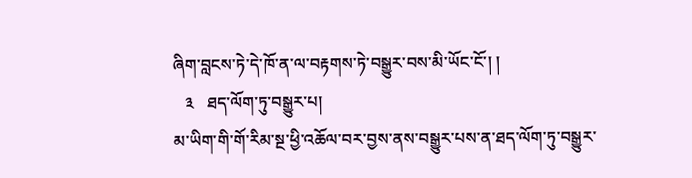ཞིག་བླངས་ཏེ་དེ་ཁོ་ན་ལ་བརྟགས་ཏེ་བསྒྱུར་བས་མི་ཡོང་ངོ་། །
   ༣   ཐད་ལོག་ཏུ་བསྒྱུར་པ།
མ་ཡིག་གི་གོ་རིམ་སྔ་ཕྱི་འཆོལ་བར་བྱས་ནས་བསྒྱུར་པས་ན་ཐད་ལོག་ཏུ་བསྒྱུར་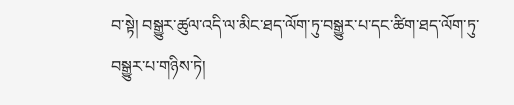བ་སྟེ། བསྒྱུར་ཚུལ་འདི་ལ་མིང་ཐད་ལོག་ཏུ་བསྒྱུར་པ་དང་ཚིག་ཐད་ལོག་ཏུ་བསྒྱུར་པ་གཉིས་ཏེ།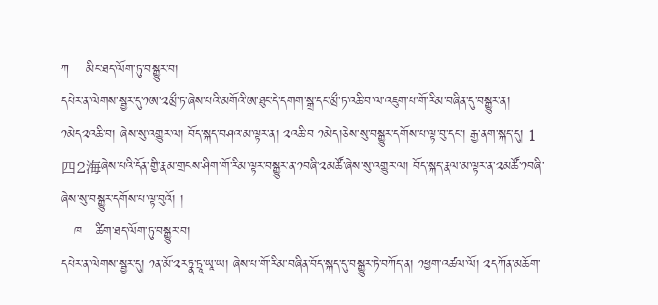ཀ    མིང་ཐད་ལོག་ཏུ་བསྒྱུར་བ།
དཔེར་ན་ལེགས་སྦྱར་དུ་༡ཨ་༢མྲྀ་ཏ་ཞེས་པའི་མགོའི་ཨ་ཐུང་དེ་དགག་སྒྲ་དང་མྲྀ་ཏ་འཆི་བ་ལ་འཇུག་པ་གོ་རིམ་བཞིན་དུ་བསྒྱུར་ན། ༡མེད༢འཆི་བ། ཞེས་སུ་འགྱུར་ལ། བོད་སྐད་བཤའ་མ་ལྟར་ན། ༢འཆི་བ ༡མེད།ཅེས་སུ་བསྒྱུར་དགོས་པ་ལྟ་བུ་དང་། རྒྱ་ནག་སྐད་དུ། 1四2海ཞེས་པའི་དོན་གྱི་རྣམ་གྲངས་ཤིག་གོ་རིམ་ལྟར་བསྒྱུར་ན་༡བཞི་༢མཚོ་ཞེས་སུ་འགྱུར་ལ། བོད་སྐད་རྣལ་མ་ལྟར་ན་༢མཚོ་༡བཞི་ཞེས་སུ་བསྒྱུར་དགོས་པ་ལྟ་བུའོ། །
   ཁ   ཚིག་ཐད་ལོག་ཏུ་བསྒྱུར་བ།
དཔེར་ན་ལེགས་སྦྱར་དུ། ༡ན་མོ་༢རཏྣ་ཏྲཱ་ཡཱ་ཡ། ཞེས་པ་གོ་རིམ་བཞིན་བོད་སྐད་དུ་བསྒྱུར་ཏེ་བཀོད་ན། ༡ཕྱག་འཚལ་ལོ། ༢དཀོན་མཆོག་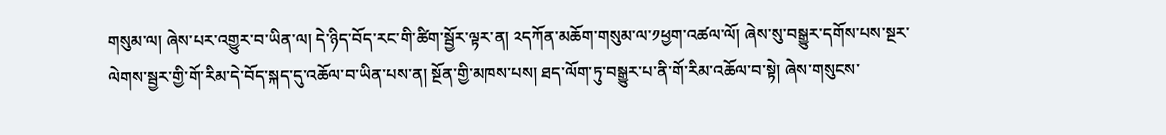གསུམ་ལ། ཞེས་པར་འགྱུར་བ་ཡིན་ལ། དེ་ཉིད་བོད་རང་གི་ཚིག་སྦྱོར་ལྟར་ན། ༢དཀོན་མཆོག་གསུམ་ལ་༡ཕྱག་འཚལ་ལོ། ཞེས་སུ་བསྒྱུར་དགོས་པས་སྔར་ལེགས་སྦྱར་གྱི་གོ་རིམ་དེ་བོད་སྐད་དུ་འཆོལ་བ་ཡིན་པས་ན། སྔོན་གྱི་མཁས་པས། ཐད་ལོག་ཏུ་བསྒྱུར་པ་ནི་གོ་རིམ་འཆོལ་བ་སྟེ། ཞེས་གསུངས་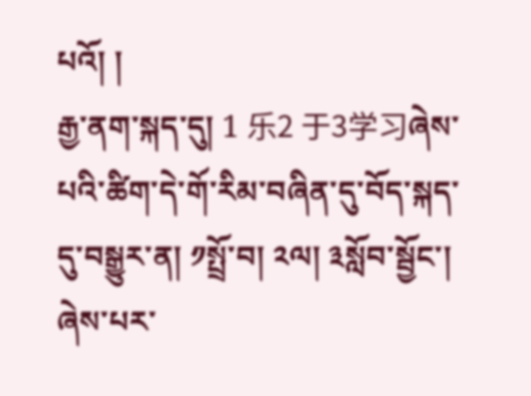པའོ། །
རྒྱ་ནག་སྐད་དུ། 1 乐2 于3学习ཞེས་པའི་ཚིག་དེ་གོ་རིམ་བཞིན་དུ་བོད་སྐད་དུ་བསྒྱུར་ན། ༡སྤྲོ་བ། ༢ལ། ༣སློབ་སྦྱོང་། ཞེས་པར་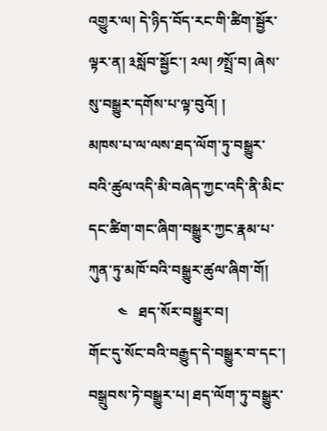འགྱུར་ལ། དེ་ཉིད་བོད་རང་གི་ཚིག་སྦྱོར་ལྟར་ན། ༣སློབ་སྦྱོང་། ༢ལ། ༡སྤྲོ་བ། ཞེས་སུ་བསྒྱུར་དགོས་པ་ལྟ་བུའོ། །
མཁས་པ་ལ་ལས་ཐད་ལོག་ཏུ་བསྒྱུར་བའི་ཚུལ་འདི་མི་བཞེད་ཀྱང་འདི་ནི་མིང་དང་ཚིག་གང་ཞིག་བསྒྱུར་ཀྱང་རྣམ་པ་ཀུན་ཏུ་མཁོ་བའི་བསྒྱུར་ཚུལ་ཞིག་གོ།
        ༤   ཐད་སོར་བསྒྱུར་བ།
གོང་དུ་སོང་བའི་བརྒྱུད་དེ་བསྒྱུར་བ་དང་། བསྒྲུབས་ཏེ་བསྒྱུར་པ། ཐད་ལོག་ཏུ་བསྒྱུར་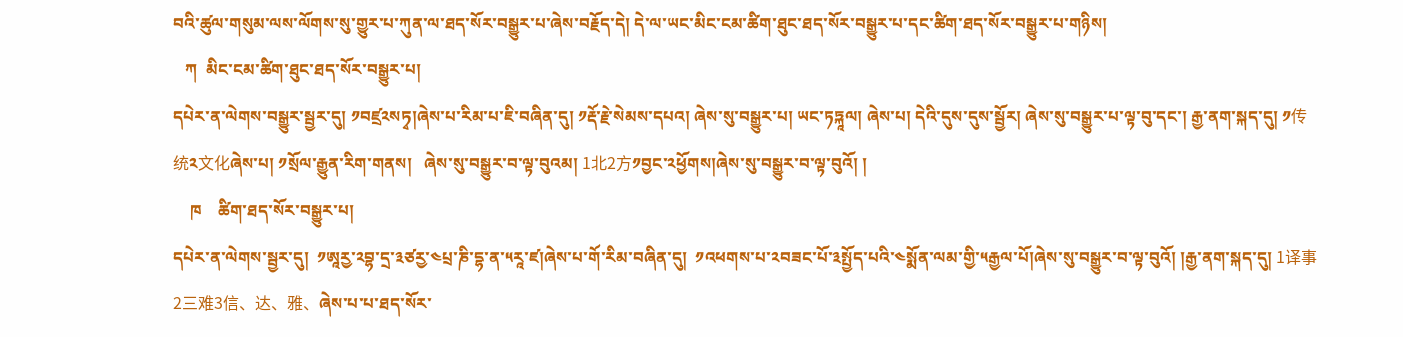བའི་ཚུལ་གསུམ་ལས་ལོགས་སུ་གྱུར་པ་ཀུན་ལ་ཐད་སོར་བསྒྱུར་པ་ཞེས་བརྗོད་དེ། དེ་ལ་ཡང་མིང་ངམ་ཚིག་ཐུང་ཐད་སོར་བསྒྱུར་པ་དང་ཚིག་ཐད་སོར་བསྒྱུར་པ་གཉིས།
   ཀ  མིང་ངམ་ཚིག་ཐུང་ཐད་སོར་བསྒྱུར་པ།
དཔེར་ན་ལེགས་བསྒྱུར་སྦྱར་དུ། ༡བཛྲ༢སཏྭ།ཞེས་པ་རིམ་པ་ཇི་བཞིན་དུ། ༡རྡོ་རྗེ་སེམས་དཔའ། ཞེས་སུ་བསྒྱུར་པ། ཡང་ཏཏྐཱལ། ཞེས་པ། དེའི་དུས་དུས་སྦྱོར། ཞེས་སུ་བསྒྱུར་པ་ལྟ་བུ་དང་། རྒྱ་ནག་སྐད་དུ། ༡传统༢文化ཞེས་པ། ༡སྲོལ་རྒྱུན་རིག་གནས།   ཞེས་སུ་བསྒྱུར་བ་ལྟ་བུའམ། 1北2方༡བྱང་༢ཕྱོགས།ཞེས་སུ་བསྒྱུར་བ་ལྟ་བུའོ། །
    ཁ    ཚིག་ཐད་སོར་བསྒྱུར་པ།
དཔེར་ན་ལེགས་སྦྱར་དུ།  ༡ཨཱརྱ་༢བྷ་དྲ་༣ཙརྱ་༤པྲ་ཎི་དྷ་ན་༥རཱ་ཛ།ཞེས་པ་གོ་རིམ་བཞིན་དུ།  ༡འཕགས་པ་༢བཟང་པོ་༣སྤྱོད་པའི་༤སྨོན་ལམ་གྱི་༥རྒྱལ་པོ།ཞེས་སུ་བསྒྱུར་བ་ལྟ་བུའོ། །རྒྱ་ནག་སྐད་དུ། 1译事2三难3信、达、雅、ཞེས་པ་པ་ཐད་སོར་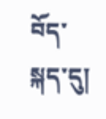བོད་སྐད་དུ།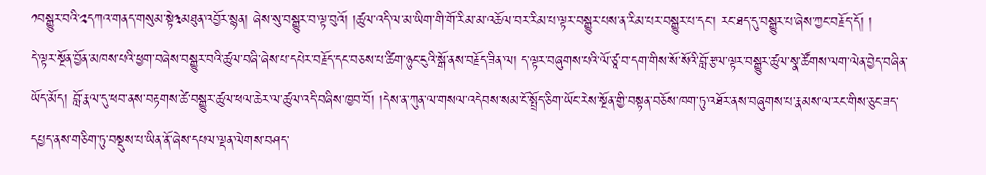༡བསྒྱུར་བའི་༢དཀའ་གནད་གསུམ་སྟེ༣མཐུན་འབྱོར་སྙན། ཞེས་སུ་བསྒྱུར་བ་ལྟ་བུའོ། །ཚུལ་འདི་ལ་མ་ཡིག་གི་གོ་རིམ་མ་འཆོལ་བར་རིམ་པ་ལྟར་བསྒྱུར་པས་ན་རིམ་པར་བསྒྱུར་པ་དང་། རང་ཐད་དུ་བསྒྱུར་པ་ཞེས་ཀྱང་བརྗོད་དོ། །
དེ་ལྟར་སྔོན་བྱོན་མཁས་པའི་ཕྱག་བཞེས་བསྒྱུར་བའི་ཚུལ་བཞི་ཞེས་པ་དཔེར་བརྗོད་དང་བཅས་པ་ཚིག་ཉུང་ངུའི་སྒོ་ནས་བརྗོད་ཟིན་ལ། ད་ལྟར་བཞུགས་པའི་ལོ་ཙཱ་བ་དག་གིས་སོ་སོའི་བློ་རྩལ་ལྟར་བསྒྱུར་ཚུལ་སྣ་ཚོགས་ལག་ལེན་བྱེད་བཞིན་ཡོད་མོད། བློ་རྣལ་དུ་ཕབ་ནས་བརྟགས་ཚེ་བསྒྱུར་ཚུལ་ཕལ་ཆེར་ལ་ཚུལ་འདི་བཞིས་ཁྱབ་བོ། །དེས་ན་ཀུན་ལ་གསལ་འདེབས་སམ་ངོ་སྤྲོད་ཅིག་ཡོང་རེས་སྔོན་གྱི་བསྟན་བཅོས་ཁག་ཏུ་འཐོར་ནས་བཞུགས་པ་རྣམས་ལ་རང་གིས་ཅུང་ཟད་དཔྱད་ནས་གཅིག་ཏུ་བསྡུས་པ་ཡིན་ནོ་ཞེས་དཔལ་ལྡན་ལེགས་བཤད་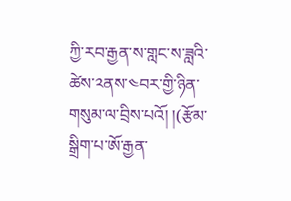ཀྱི་རབ་རྒྱན་ས་གླང་ས་ཟླའི་ཚེས་༢ནས་༤བར་གྱི་ཉིན་གསུམ་ལ་བྲིས་པའོ། །(རྩོམ་སྒྲིག་པ་ཨོ་རྒྱན་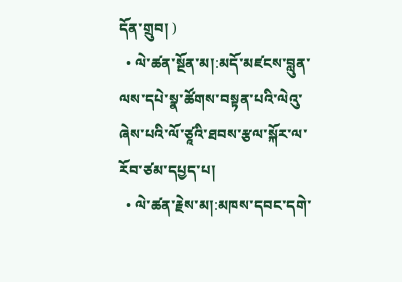དོན་གྲུབ། )
  • ལེ་ཚན་སྔོན་མ།:མདོ་མཛངས་བླུན་ལས་དཔེ་སྣ་ཚོགས་བསྟན་པའི་ལེའུ་ཞེས་པའི་ལོ་ཙཱའི་ཐབས་རྩལ་སྐོར་ལ་རོབ་ཙམ་དཔྱད་པ།
  • ལེ་ཚན་རྗེས་མ།:མཁས་དབང་དགེ་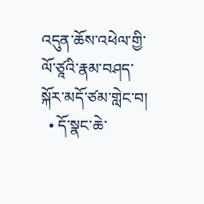འདུན་ཆོས་འཕེལ་གྱི་ལོ་ཙཱའི་རྣམ་བཤད་སྐོར་མདོ་ཙམ་གླེང་བ།
  • དོ་སྣང་ཆེ་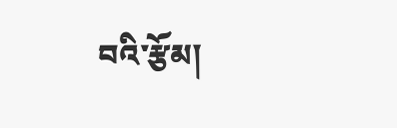བའི་རྩོམ།